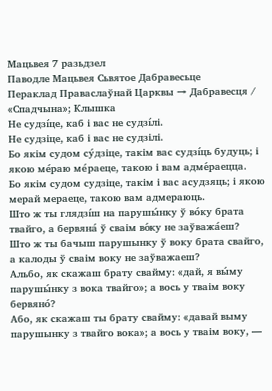Мацьвея 7 разьдзел
Паводле Мацьвея Сьвятое Дабравесьце
Пераклад Праваслаўнай Царквы → Дабравесця / «Спадчына»; Клышка
Не судзíце, каб і вас не судзíлі.
Не судзіце, каб і вас не судзілі.
Бо якім судом су́дзіце, такім вас судзíць будуць; і якою ме́раю ме́раеце, такою і вам адме́раецца.
Бо якім судом судзіце, такім і вас асудзяць; і якою мерай мераеце, такою вам адмераюць.
Што ж ты глядзíш на парушы́нку ў во́ку брата твайго, а бервяна́ ў сваім во́ку не заўважа́еш?
Што ж ты бачыш парушынку ў воку брата свайго, а калоды ў сваім воку не заўважаеш?
Альбо, як скажаш брату свайму: «дай, я вы́му парушы́нку з вока твайго»; а вось у тваім воку бервяно́?
Або, як скажаш ты брату свайму: «давай выму парушынку з твайго вока»; а вось у тваім воку, —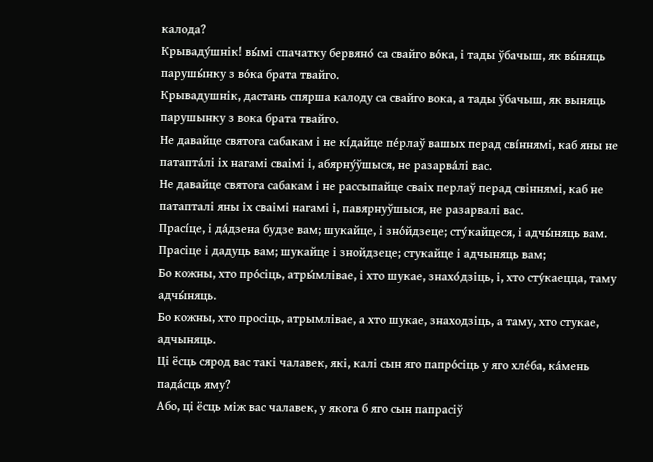калода?
Крываду́шнік! вы́мі спачатку бервяно́ са свайго во́ка, і тады ўбачыш, як вы́няць парушы́нку з во́ка брата твайго.
Крывадушнік, дастань спярша калоду са свайго вока, а тады ўбачыш, як выняць парушынку з вока брата твайго.
Не давайце святога сабакам і не кíдайце пе́рлаў вашых перад свíннямі, каб яны не патапта́лі іх нагамі сваімі і, абярну́ўшыся, не разарва́лі вас.
Не давайце святога сабакам і не рассыпайце сваіх перлаў перад свіннямі, каб не патапталі яны іх сваімі нагамі і, павярнуўшыся, не разарвалі вас.
Прасíце, і да́дзена будзе вам; шукайце, і зно́йдзеце; сту́кайцеся, і адчы́няць вам.
Прасіце і дадуць вам; шукайце і знойдзеце; стукайце і адчыняць вам;
Бо кожны, хто про́сіць, атры́млівае, і хто шукае, знахо́дзіць, і, хто сту́каецца, таму адчы́няць.
Бо кожны, хто просіць, атрымлівае, а хто шукае, знаходзіць, а таму, хто стукае, адчыняць.
Ці ёсць сярод вас такі чалавек, які, калі сын яго папро́сіць у яго хле́ба, ка́мень пада́сць яму?
Або, ці ёсць між вас чалавек, у якога б яго сын папрасіў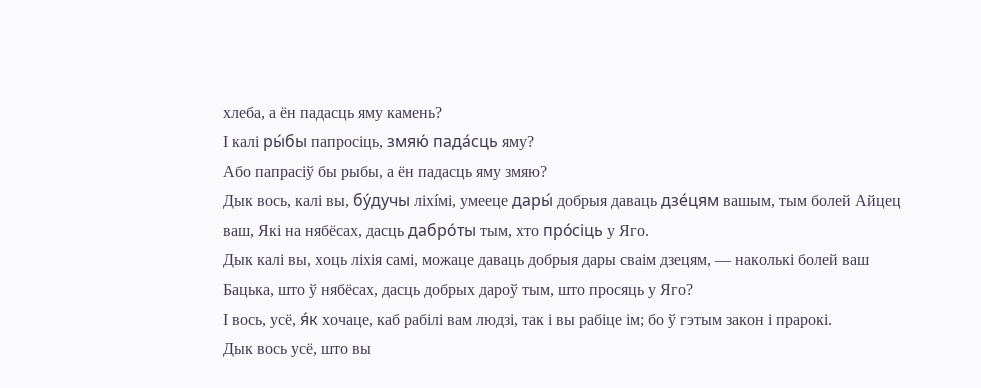хлеба, а ён падасць яму камень?
І калі ры́бы папросіць, змяю́ пада́сць яму?
Або папрасіў бы рыбы, а ён падасць яму змяю?
Дык вось, калі вы, бу́дучы ліхíмі, умееце дары́ добрыя даваць дзе́цям вашым, тым болей Айцец ваш, Які на нябёсах, дасць дабро́ты тым, хто про́сіць у Яго.
Дык калі вы, хоць ліхія самі, можаце даваць добрыя дары сваім дзецям, — наколькі болей ваш Бацька, што ў нябёсах, дасць добрых дароў тым, што просяць у Яго?
І вось, усё, я́к хочаце, каб рабілі вам людзі, так і вы рабіце ім; бо ў гэтым закон і прарокі.
Дык вось усё, што вы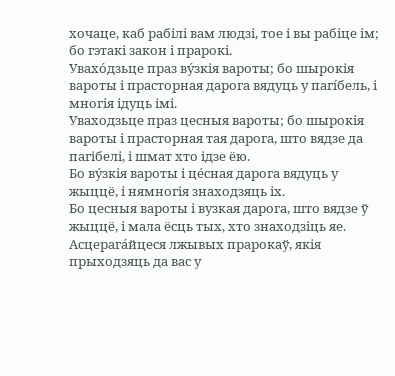хочаце, каб рабілі вам людзі, тое і вы рабіце ім; бо гэтакі закон і прарокі.
Увахо́дзьце праз ву́зкія вароты; бо шырокія вароты і прасторная дарога вядуць у пагíбель, і многія ідуць імі.
Уваходзьце праз цесныя вароты; бо шырокія вароты і прасторная тая дарога, што вядзе да пагібелі, і шмат хто ідзе ёю.
Бо ву́зкія вароты і це́сная дарога вядуць у жыццё, і нямногія знаходзяць іх.
Бо цесныя вароты і вузкая дарога, што вядзе ў жыццё, і мала ёсць тых, хто знаходзіць яе.
Асцерага́йцеся лжывых прарокаў, якія прыходзяць да вас у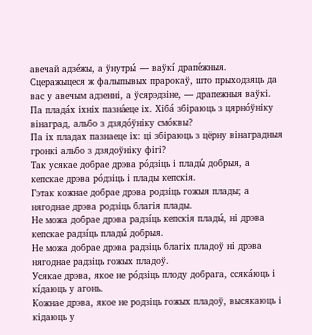авечай адзе́жы, а ўнутры́ — ваўкí драпе́жныя.
Сцеражыцеся ж фалыпывых прарокаў, што прыходзяць да вас у авечым адзенні, а ўсярэдзіне, — драпежныя ваўкі.
Па плада́х іхніх пазна́еце іх. Хіба́ збіраюць з цярно́ўніку вінаград, альбо з дзядо́ўніку смо́квы?
Па іх пладах пазнаеце іх: ці збіраюць з цёрну вінаградныя гронкі альбо з дзядоўніку фігі?
Так усякае добрае дрэва ро́дзіць і плады́ добрыя, а кепскае дрэва ро́дзіць і плады кепскія.
Гэтак кожнае добрае дрэва родзіць гожыя плады; а нягоднае дрэва родзіць благія плады.
Не можа добрае дрэва радзíць кепскія плады́, ні дрэва кепскае радзíць плады́ добрыя.
Не можа добрае дрэва радзіць благіх пладоў ні дрэва нягоднае радзіць гожых пладоў.
Усякае дрэва, якое не ро́дзіць плоду добрага, ссяка́юць і кíдаюць у агонь.
Кожнае дрэва, якое не родзіць гожых пладоў, высякаюць і кідаюць у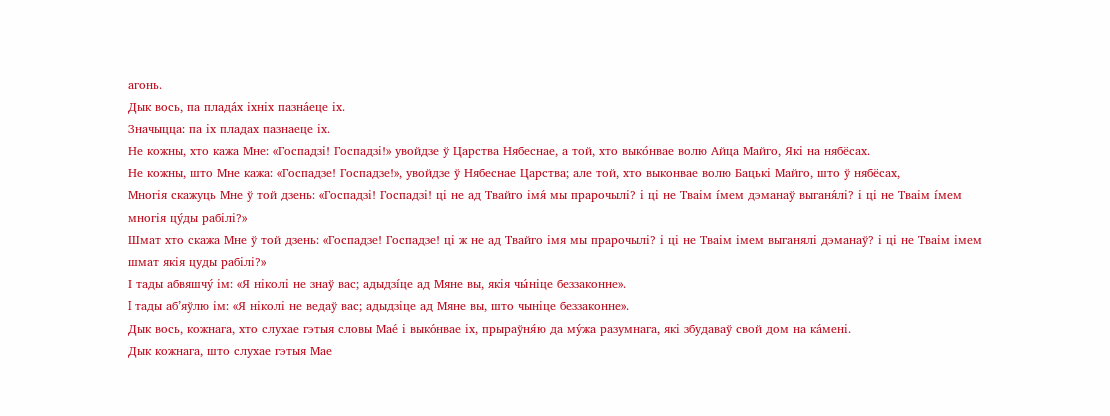агонь.
Дык вось, па плада́х іхніх пазна́еце іх.
Значыцца: па іх пладах пазнаеце іх.
Не кожны, хто кажа Мне: «Госпадзі! Госпадзі!» увойдзе ў Царства Нябеснае, а той, хто выко́нвае волю Айца Майго, Які на нябёсах.
Не кожны, што Мне кажа: «Госпадзе! Госпадзе!», увойдзе ў Нябеснае Царства; але той, хто выконвае волю Бацькі Майго, што ў нябёсах,
Многія скажуць Мне ў той дзень: «Госпадзі! Госпадзі! ці не ад Твайго імя́ мы прарочылі? і ці не Тваім íмем дэманаў выганя́лі? і ці не Тваім íмем многія цу́ды рабілі?»
Шмат хто скажа Мне ў той дзень: «Госпадзе! Госпадзе! ці ж не ад Твайго імя мы прарочылі? і ці не Тваім імем выганялі дэманаў? і ці не Тваім імем шмат якія цуды рабілі?»
І тады абвяшчу́ ім: «Я ніколі не знаў вас; адыдзíце ад Мяне вы, якія чы́ніце беззаконне».
I тады аб’яўлю ім: «Я ніколі не ведаў вас; адыдзіце ад Мяне вы, што чыніце беззаконне».
Дык вось, кожнага, хто слухае гэтыя словы Мае́ і выко́нвае іх, прыраўня́ю да му́жа разумнага, які збудаваў свой дом на ка́мені.
Дык кожнага, што слухае гэтыя Мае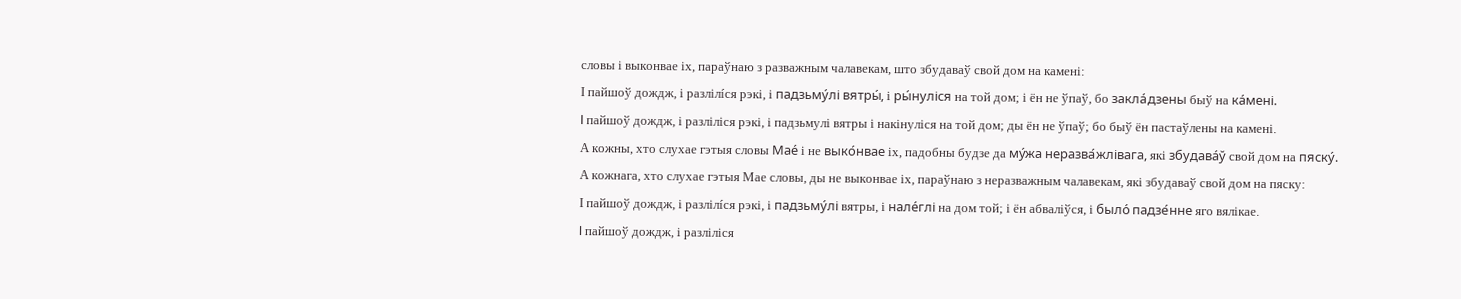словы і выконвае іх, параўнаю з разважным чалавекам, што збудаваў свой дом на камені:
І пайшоў дождж, і разлілíся рэкі, і падзьму́лі вятры́, і ры́нуліся на той дом; і ён не ўпаў, бо закла́дзены быў на ка́мені.
I пайшоў дождж, і разліліся рэкі, і падзьмулі вятры і накінуліся на той дом; ды ён не ўпаў; бо быў ён пастаўлены на камені.
А кожны, хто слухае гэтыя словы Мае́ і не выко́нвае іх, падобны будзе да му́жа неразва́жлівага, які збудава́ў свой дом на пяску́.
А кожнага, хто слухае гэтыя Мае словы, ды не выконвае іх, параўнаю з неразважным чалавекам, які збудаваў свой дом на пяску:
І пайшоў дождж, і разлілíся рэкі, і падзьму́лі вятры, і нале́глі на дом той; і ён абваліўся, і было́ падзе́нне яго вялікае.
I пайшоў дождж, і разліліся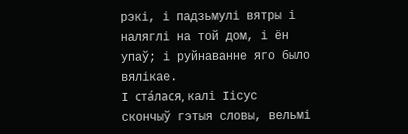рэкі, і падзьмулі вятры і наляглі на той дом, і ён упаў; і руйнаванне яго было вялікае.
І ста́лася, калі Іісус скончыў гэтыя словы, вельмі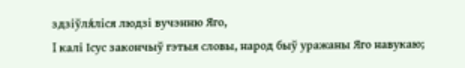здзіўля́ліся людзі вучэнню Яго,
I калі Ісус закончыў гэтыя словы, народ быў уражаны Яго навукаю;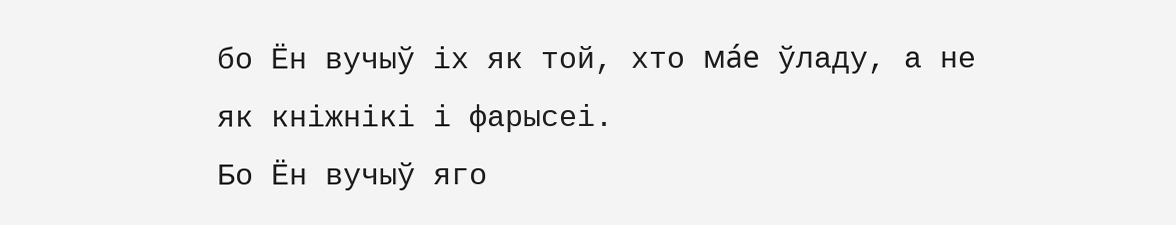бо Ён вучыў іх як той, хто ма́е ўладу, а не як кніжнікі і фарысеі.
Бо Ён вучыў яго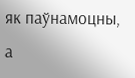як паўнамоцны, а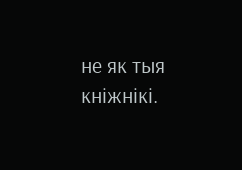не як тыя кніжнікі.